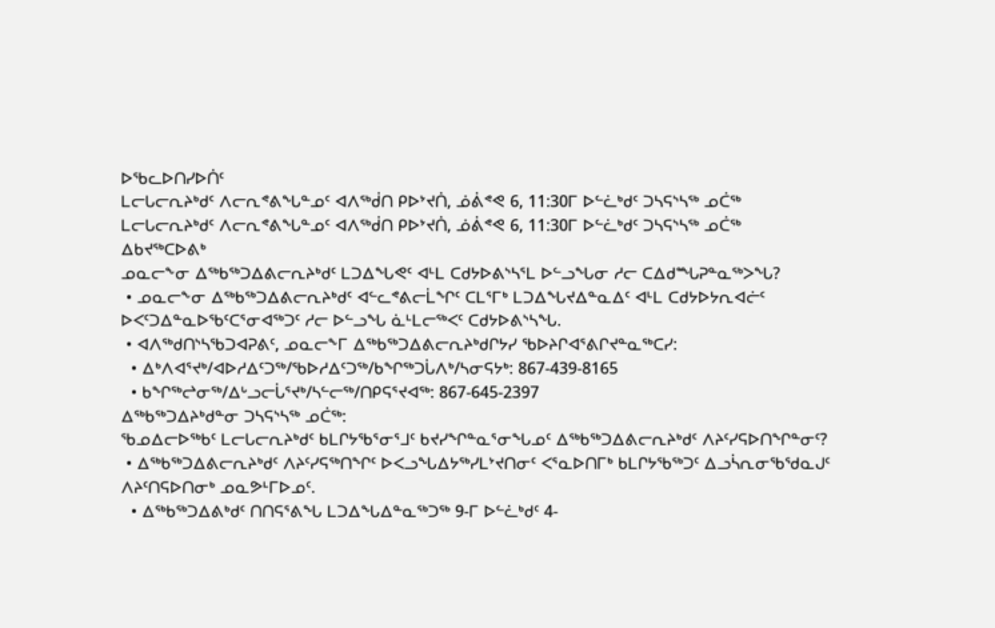ᐅᖃᓚᐅᑎᓯᐅᑏᑦ
ᒪᓕᒐᓕᕆᔨᒃᑯᑦ ᐱᓕᕆᕝᕕᖓᓐᓄᑦ ᐊᐱᖅᑰᑎ ᑭᐅᔾᔪᑏ, ᓅᕖᕝᕙ 6, 11:30ᒥ ᐅᓪᓛᒃᑯᑦ ᑐᓴᕋᔅᓴᖅ ᓄᑖᖅ
ᒪᓕᒐᓕᕆᔨᒃᑯᑦ ᐱᓕᕆᕝᕕᖓᓐᓄᑦ ᐊᐱᖅᑰᑎ ᑭᐅᔾᔪᑏ, ᓅᕖᕝᕙ 6, 11:30ᒥ ᐅᓪᓛᒃᑯᑦ ᑐᓴᕋᔅᓴᖅ ᓄᑖᖅ
ᐃᑲᔪᖅᑕᐅᕕᒃ
ᓄᓇᓕᖕᓂ ᐃᖅᑲᖅᑐᐃᕕᓕᕆᔨᒃᑯᑦ ᒪᑐᐃᖓᕙᑦ ᐊᒻᒪ ᑕᑯᔭᐅᕕᔅᓴᕐᒪ ᐅᓪᓗᖓᓂ ᓱᓕ ᑕᐃᑯᙵᕈᓐᓇᖅᐳᖓ?
 • ᓄᓇᓕᖕᓂ ᐃᖅᑲᖅᑐᐃᕕᓕᕆᔨᒃᑯᑦ ᐊᓪᓚᕝᕕᓕᒫᖏᑦ ᑕᒪᕐᒥᒃ ᒪᑐᐃᖓᔪᐃᓐᓇᐃᑦ ᐊᒻᒪ ᑕᑯᔭᐅᔭᕆᐊᓖᑦ ᐅᐸᑦᑐᐃᓐᓇᐅᖃᑦᑕᕐᓂᐊᖅᑐᑦ ᓱᓕ ᐅᓪᓗᖓ ᓈᒻᒪᓕᖅᐸᑦ ᑕᑯᔭᐅᕕᔅᓴᖓ.
 • ᐊᐱᖅᑯᑎᔅᓴᖃᑐᐊᕈᕕᑦ, ᓄᓇᓕᖕᒥ ᐃᖅᑲᖅᑐᐃᕕᓕᕆᔨᒃᑯᒋᔭᓯ ᖃᐅᔨᒋᐊᕐᕕᒋᔪᓐᓇᖅᑕᓯ:
  • ᐃᒃᐱᐊᕐᔪᒃ/ᐊᐅᓱᐃᑦᑐᖅ/ᖃᐅᓱᐃᑦᑐᖅ/ᑲᖏᖅᑐᒑᐱᒃ/ᓴᓂᕋᔭᒃ: 867-439-8165
  • ᑲᖏᖅᖠᓂᖅ/ᐃᒡᓗᓕᒑᕐᔪᒃ/ᓴᓪᓕᖅ/ᑎᑭᕋᕐᔪᐊᖅ: 867-645-2397
ᐃᖅᑲᖅᑐᐃᔨᒃᑯᓐᓂ ᑐᓴᕋᔅᓴᖅ ᓄᑖᖅ:
ᖃᓄᐃᓕᐅᖅᑲᑦ ᒪᓕᒐᓕᕆᔨᒃᑯᑦ ᑲᒪᒋᔭᖃᕐᓂᕐᒧᑦ ᑲᔪᓯᖏᓐᓇᕐᓂᖓᓄᑦ ᐃᖅᑲᖅᑐᐃᕕᓕᕆᔨᒃᑯᑦ ᐱᔨᑦᓯᕋᐅᑎᖏᓐᓂᑦ?
 • ᐃᖅᑲᖅᑐᐃᕕᓕᕆᔨᒃᑯᑦ ᐱᔨᑦᓯᕋᖅᑎᖏᑦ ᐅᐸᓗᖓᐃᔭᖅᓯᒪᔾᔪᑎᓂᑦ ᐸᕐᓇᐅᑎᒥᒃ ᑲᒪᒋᔭᖃᖅᑐᑦ ᐃᓗᓵᕆᓂᖃᖁᓇᒍᑦ ᐱᔨᑦᑎᕋᐅᑎᓂᒃ ᓄᓇᕗᒻᒥᐅᓄᑦ.
  • ᐃᖅᑲᖅᑐᐃᕕᒃᑯᑦ ᑎᑎᕋᕐᕕᖓ ᒪᑐᐃᖓᐃᓐᓇᖅᑐᖅ 9-ᒥ ᐅᓪᓛᒃᑯᑦ 4-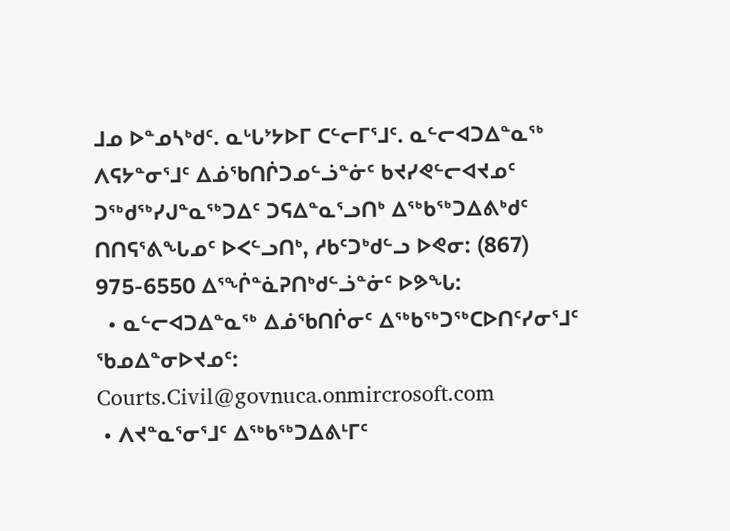ᒧᓄ ᐅᓐᓄᓴᒃᑯᑦ. ᓇᒡᒐᔾᔭᐅᒥ ᑕᓪᓕᒥᕐᒧᑦ. ᓇᓪᓕᐊᑐᐃᓐᓇᖅ ᐱᕋᔭᓐᓂᕐᒧᑦ ᐃᓅᖃᑎᒌᑐᓄᓪᓘᓐᓃᑦ ᑲᔪᓯᕙᓪᓕᐊᔪᓄᑦ ᑐᖅᑯᖅᓯᒍᓐᓇᖅᑐᐃᑦ ᑐᕋᐃᓐᓇᕐᓗᑎᒃ ᐃᖅᑲᖅᑐᐃᕕᒃᑯᑦ ᑎᑎᕋᕐᕕᖓᓄᑦ ᐅᐸᓪᓗᑎᒃ, ᓱᑲᑦᑐᒃᑯᓪᓗ ᐅᕙᓂ: (867) 975-6550 ᐃᕐᖐᓐᓈᕈᑎᒃᑯᓪᓘᓐᓃᑦ ᐅᕗᖓ:
  • ᓇᓪᓕᐊᑐᐃᓐᓇᖅ ᐃᓅᖃᑎᒌᓂᑦ ᐃᖅᑲᖅᑐᖅᑕᐅᑎᑦᓯᓂᕐᒧᑦ ᖃᓄᐃᓐᓂᐅᔪᓄᑦ: Courts.Civil@govnuca.onmircrosoft.com
 • ᐱᔪᓐᓇᕐᓂᕐᒧᑦ ᐃᖅᑲᖅᑐᐃᕕᒻᒥᑦ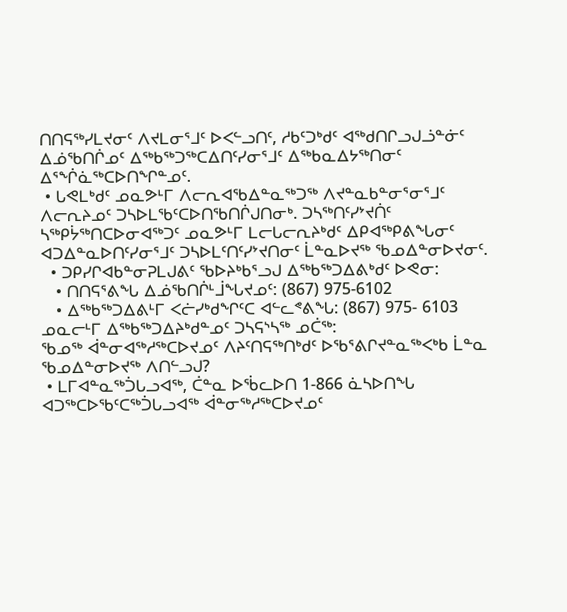ᑎᑎᕋᖅᓯᒪᔪᓂᑦ ᐱᔪᒪᓂᕐᒧᑦ ᐅᐸᓪᓗᑎᑦ, ᓱᑲᑦᑐᒃᑯᑦ ᐊᖅᑯᑎᒋᓗᒍᓘᓐᓃᑦ ᐃᓅᖃᑎᒌᓄᑦ ᐃᖅᑲᖅᑐᖅᑕᐃᑎᑦᓯᓂᕐᒧᑦ ᐃᖅᑲᓇᐃᔭᖅᑎᓂᑦ ᐃᕐᖐᓈᖅᑕᐅᑎᖏᓐᓄᑦ.
 • ᒐᕙᒪᒃᑯᑦ ᓄᓇᕗᒻᒥ ᐱᓕᕆᐊᖃᐃᓐᓇᖅᑐᖅ ᐱᔪᓐᓇᑲᓐᓂᕐᓂᕐᒧᑦ ᐱᓕᕆᔨᓄᑦ ᑐᓴᐅᒪᖃᑦᑕᐅᑎᖃᑎᒌᒍᑎᓂᒃ. ᑐᓴᖅᑎᑦᓯᔾᔪᑏᑦ ᓴᖅᑭᔮᖅᑎᑕᐅᓂᐊᖅᑐᑦ ᓄᓇᕗᒻᒥ ᒪᓕᒐᓕᕆᔨᒃᑯᑦ ᐃᑭᐊᖅᑭᕕᖓᓂᑦ ᐊᑐᐃᓐᓇᐅᑎᑦᓯᓂᕐᒧᑦ ᑐᓴᐅᒪᑦᑎᑦᓯᔾᔪᑎᓂᑦ ᒫᓐᓇᐅᔪᖅ ᖃᓄᐃᓐᓂᐅᔪᓂᑦ.
  • ᑐᑭᓯᒋᐊᑲᓐᓂᕈᒪᒍᕕᑦ ᖃᐅᔨᒃᑲᕐᓗᒍ ᐃᖅᑲᖅᑐᐃᕕᒃᑯᑦ ᐅᕙᓂ:
   • ᑎᑎᕋᕐᕕᖓ ᐃᓅᖃᑎᒌᒻᒨᖓᔪᓄᑦ: (867) 975-6102
   • ᐃᖅᑲᖅᑐᐃᕕᒻᒥ ᐸᓖᓯᒃᑯᖏᑦᑕ ᐊᓪᓚᕝᕕᖓ: (867) 975- 6103
ᓄᓇᓕᒻᒥ ᐃᖅᑲᖅᑐᐃᔨᒃᑯᓐᓄᑦ ᑐᓴᕋᔅᓴᖅ ᓄᑖᖅ:
ᖃᓄᖅ ᐋᓐᓂᐊᖅᓱᖅᑕᐅᔪᓄᑦ ᐱᔨᑦᑎᕋᖅᑎᒃᑯᑦ ᐅᖃᕐᕕᒋᔪᓐᓇᖅᐸᒃᑲ ᒫᓐᓇ ᖃᓄᐃᓐᓂᐅᔪᖅ ᐱᑎᓪᓗᒍ?
 • ᒪᒥᐊᓐᓇᖅᑑᒐᓗᐊᖅ, ᑖᓐᓇ ᐅᖄᓚᐅᑎ 1-866 ᓈᓴᐅᑎᖓ ᐊᑐᖅᑕᐅᖃᑦᑕᖅᑑᒐᓗᐊᖅ ᐋᓐᓂᖅᓱᖅᑕᐅᔪᓄᑦ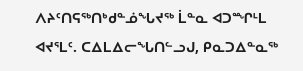ᐱᔨᑦᑎᕋᖅᑎᒃᑯᓐᓅᖓᔪᖅ ᒫᓐᓇ ᐊᑐᙱᒻᒪ ᐊᔪᕐᒪᑦ. ᑕᐃᒪᐃᓕᖓᑎᓪᓗᒍ, ᑭᓇᑐᐃᓐᓇᖅ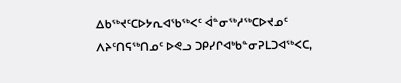ᐃᑲᖅᔪᑦᑕᐅᔭᕆᐊᖃᖅᐸᑦ ᐋᓐᓂᖅᓱᖅᑕᐅᔪᓄᑦ ᐱᔨᑦᑎᕋᖅᑎᓄᑦ ᐅᕙᓗ ᑐᑭᓯᒋᐊᒃᑲᓐᓂᕈᒪᑐᐊᖅᐸᑕ,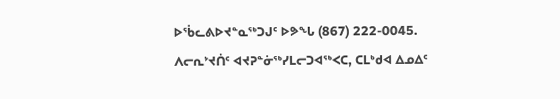ᐅᖄᓚᕕᐅᔪᓐᓇᖅᑐᒍᑦ ᐅᕗᖓ (867) 222-0045. ᐱᓕᕆᔾᔪᑏᑦ ᐊᔪᕈᓐᓃᖅᓯᒪᓕᑐᐊᖅᐸᑕ, ᑕᒪᒃᑯᐊ ᐃᓄᐃᑦ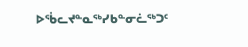ᐅᖄᓚᔪᓐᓇᖅᓯᑲᓐᓂᓛᖅᑐᑦ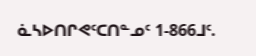ᓈᓴᐅᑎᒋᕙᑦᑕᑎᓐᓄᑦ 1-866ᒧᑦ.